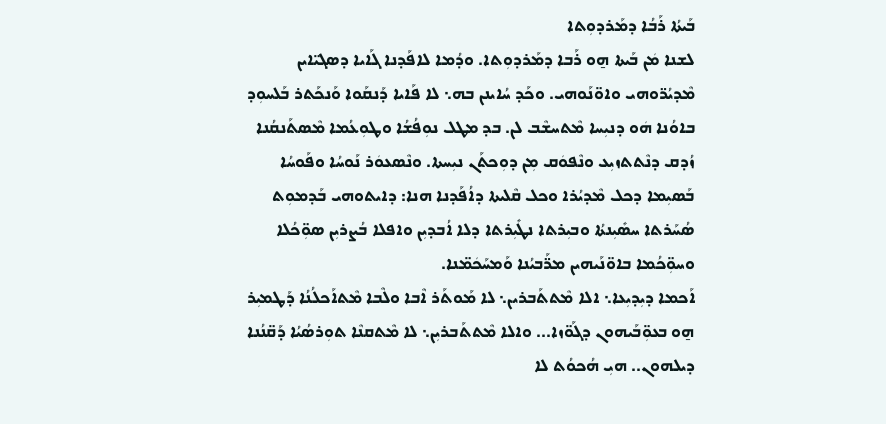ܒܰܝܬܳܐ ܪܰܒܳܐ ܕܡܰܪܕܘܼܬܐ
ܠܫܢܐ ܡܿܢ ܒܰܝܬܐ ܗ̱ܘ ܪܰܒܐ ܕܡܰܪܕܘܼܬܐ. ܘܕܳܡܐ ܠܐܦܰܕܢܐ ܓܰܐܝܐ ܕܣܓܝ̈ܐܝܢ ܡܶܕܝܳܪ̈ܘܗܝ ܘܐܘ̈ܢܰܘܗܝ. ܘܟܰܕ ܚܳܐܝܢܢ ܒܗ܆ ܠܐ ܦܰܐܝܐ ܕܰܢܩܰܘܐ ܘܰܢܟܰܬܪ ܒܰܠܚܘܼܕ ܒܐܘܳܢܐ ܗܿܘ ܕܢܝܼܚܐ ܡܶܬܚܫܶܒ ܠܢ. ܒܕ ܡܛܠ ܢܘܼܦܳܫܳܐ ܘܛܘܼܥܳܡܐ ܡܶܣܬܰܢܩܳܢܐ ܙܳܕܩ ܕܢܶܬܬܙܝܼܥ ܘܢܶܦܘܿܩ ܡܼܢ ܕܘܼܟܬܰܢ ܢܝܼܚܬܐ. ܘܢܶܣܥܘܿܪ ܢܰܘܚܳܐ ܘܦܰܘܚܳܐ ܒܰܣܝܼܡܐ ܕܟܠ ܡܶܕܝܳܪܐ ܘܟܠ ܩܶܠܝܬܐ ܕܐܳܦܰܕܢܐ ܗܢܐ: ܕܐܝܬܘܗܝ ܒܰܕܡܘܼܬ ܣܳܚܰܪܬܐ ܚܣܺܝܼܢܬܳܐ ܘܒܝܼܪܬܐ ܢܛܺܝܼܪܬܐ ܕܠܐ ܐܳܒܕܝܼܢ ܘܐܦܠܐ ܒܳܨܪܝܼܢ ܣܘܼ̈ܟܳܠܐ ܘܚܘܼ̈ܟܳܡܐ ܒܐܘ̈ܢܰܝܗܝܢ ܡܪ̈ܰܒܝܳܢܐ ܘܰܡܚܰܟܿܡ̈ܢܐ.
ܐܰܟܡܐ ܕܝܼܕܝܼܥܐ܆ ܐܠܐ ܡܶܬܬܰܒܪܝܢ܆ ܠܐ ܡܰܘܬܰܪ ܐܶܒܐ ܘܠܶܒܐ ܡܶܬܐܰܟܠܳܢܳܐ ܕܰܛܡܝܼܪ ܗ̱ܘ ܒܥܘܼ̈ܒܰܝܗܘܢ ܕܓܰܘ̈ܙܐ... ܘܐܠܐ ܡܶܬܬܰܒܪܝܼܢ܆ ܠܐ ܡܶܬܩܢܶܐ ܬܘܼܪܣܳܝܳܐ ܕܰܩ̈ܢܳܢܐ ܕܝܠܗܘܢ.. ܗܝܼ ܗܳܟܘܳܬ ܠܐ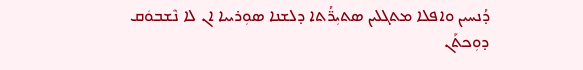ܕܳܢܚܝܢ ܘܐܦܠܐ ܡܬܓܠܝܢ ܣܬܝܼܪ̈ܳܬܐ ܕܠܫܢܐ ܣܘܼܪܝܝܐ ܐܢ ܠܐ ܢܶܫܒܘܿܩ ܕܘܼܟܬܰܢ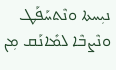ܢܝܼܚܬܐ ܘܢܶܬܚܰܦܰܛ ܘܢܶܨܒܶܐ ܠܡܺܐܢܰܩ ܡܼܢ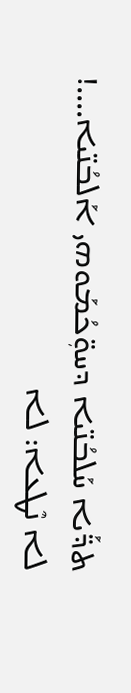ܬܕ̈ܰܝܐ ܚܰܠܒܳܢ̈ܝܐ ܕܚܘܼ̈ܟܳܡܰܘܗܝ ܐܰܠܒܳܢ̈ܝܐ....!
ܠܐ ܢܶܛܥܐ: ܠܐ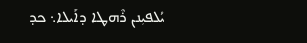ܝܳܠܦܝܼܢܢ ܪܶܗܛܐ ܕܐܰܝܠܐ܆ ܟܕ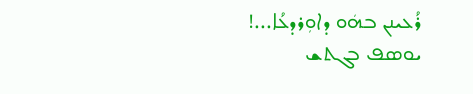ܪܳܥܝܢܢ ܒܗܿܘ ܕܐܘܼܪܕܥܳܐ...!
ܝܘܣܦ ܒܓܬܫ